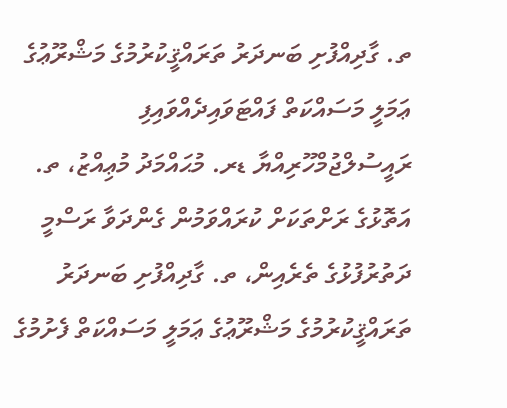ތ. ގާދިއްފުށި ބަނދަރު ތަރައްޤީކުރުމުގެ މަޝްރޫޢުގެ ޢަމަލީ މަސައްކަތް ފައްޓަވައިދެއްވައިފި
ރައީސުލްޖުމްހޫރިއްޔާ ޑރ. މުޙައްމަދު މުޢިއްޒު، ތ. އަތޮޅުގެ ރަށްތަކަށް ކުރައްވަމުން ގެންދަވާ ރަސްމީ ދަތުރުފުޅުގެ ތެރެއިން، ތ. ގާދިއްފުށި ބަނދަރު ތަރައްޤީކުރުމުގެ މަޝްރޫޢުގެ ޢަމަލީ މަސައްކަތް ފެށުމުގެ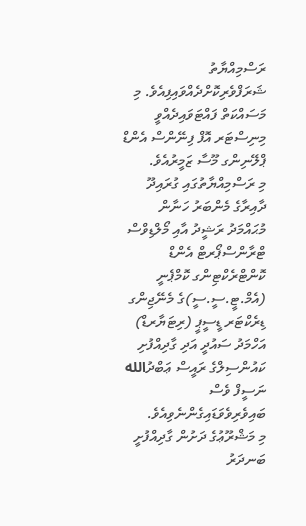ރަސްމިއްޔާތު ޝަރަފްވެރިކޮށްދެއްވައިފިއެވެ. މި މަސައްކަތް ފައްޓަވައިދެއްވީ މިނިސްޓަރ އޮފް ފިނޭންސް އެންޑް ޕްލޭނިންގ މޫސާ ޒަމީރުއެވެ.
މި ރަސްމިއްޔާތުގައި ގުރައިދޫ ދާއިރާގެ މެންބަރު ހަނާން މުޙައްމަދު ރަޝީދު އާއި މޯލްޑިވްސް ޓްރާންސްޕޯރޓް އެންޑް ކޮންޓްރެކްޓިންގ ކޮމްޕެނީ (އެމް.ޓީ.ސީ.ސީ)ގެ މެނޭޖިންގ ޑިރެކްޓަރ ޑީސީޕީ (ރިޓަޔާރޑް) އަހްމަދު ސައުދީ އަދި ގާދިއްފުށި ކައުންސިލްގެ ރައީސް ޢަބްދުالله ނަސީފް ވެސް ބައިވެރިވެވަޑައިގެންނެވިއެވެ.
މި މަޝްރޫޢުގެ ދަށުން ގާދިއްފުށީ ބަނދަރު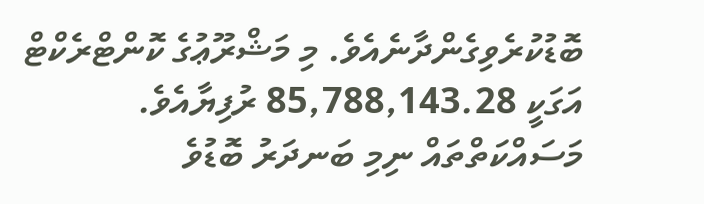ބޮޑުކުރެވިގެންދާނެއެވެ. މި މަޝްރޫޢުގެ ކޮންޓްރެކްޓް އަގަކީ 85,788,143.28 ރުފިޔާއެވެ. މަސައްކަތްތައް ނިމި ބަނދަރު ބޮޑުވެ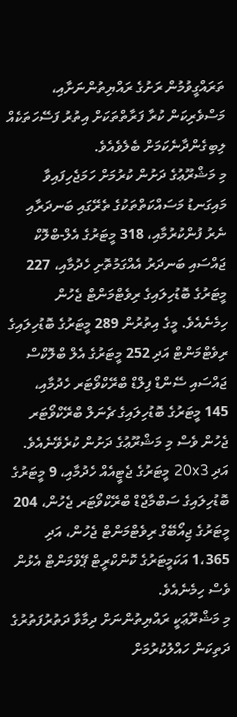ތަރައްގީވުމުން ރަށުގެ ރައްޔިތުންނަށާއި، މަސްވެރިކަން ކުރާ ފަރާތްތަކަށް އިތުރު ފަސޭހަތަކެއް ލިބިގެންދާނެކަމަށް ބެލެވެއެވެ.
މި މަޝްރޫޢުގެ ދަށުން ކުރުމަށް ހަމަޖެހިފައިވާ މައިގަނޑު މަސައްކަތްތަކުގެ ތެރޭގައި ބަނދަރާއި ނެރު ފުންކުރުމާއި، 318 މީޓަރުގެ އެލް-ބްލޮކް ޖައްސައި ބަނދަރު އެއްގަމުތޮށި ހެދުމާއި، 227 މީޓަރުގެ ބޮޑުހިލައިގެ ރިވެޓްމަންޓް ޖެހުން ހިމެނެއެވެ. މީގެ އިތުރުން 289 މީޓަރުގެ ބޮޑުހިލައިގެ ރިވެޓްމަންޓް އަދި 252 މީޓަރުގެ އެލް ބްލޮކްސް ޖައްސައި ސޭންޑް ފިލްޑް ބްރޭކްވޯޓަރ ހެދުމާއި، 145 މީޓަރުގެ ބޮޑުހިލައިގެ ޗެނަލް ބްރޭކްވޯޓަރ ޖެހުން ވެސް މި މަޝްރޫޢުގެ ދަށުން ކުރެވޭނެއެވެ. އަދި 20x3 މީޓަރުގެ ޖެޓީއެއް ހެދުމާއި، 9 މީޓަރުގެ ބޮޑުހިލައިގެ ސަބްމާޖްޑް ބްރޭކްވޯޓަރ ޖެހުން، 204 މީޓަރުގެ ޖިއޯބޭގް ރިވެޓްމަންޓް ޖެހުން، އަދި 1،365 އަކަމީޓަރުގެ ކޮންކްރީޓް ޕޭވްމަންޓް އެޅުން ވެސް ހިމެނެއެވެ.
މި މަޝްރޫޢަކީ ރައްޔިތުންނަށް ދިމާވާ ދަތުރުފަތުރުގެ ދަތިކަން ހައްލުކުރުމަށް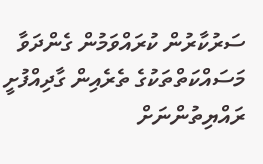ސަރުކާރުން ކުރައްވަމުން ގެންދަވާ މަސައްކަތްތަކުގެ ތެރެއިން ގާދިއްފުށީ ރައްޔިތުންނަށް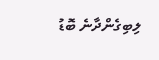ލިބިގެންދާނެ ބޮޑު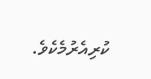ކުރިއެރުމެކެވެ.